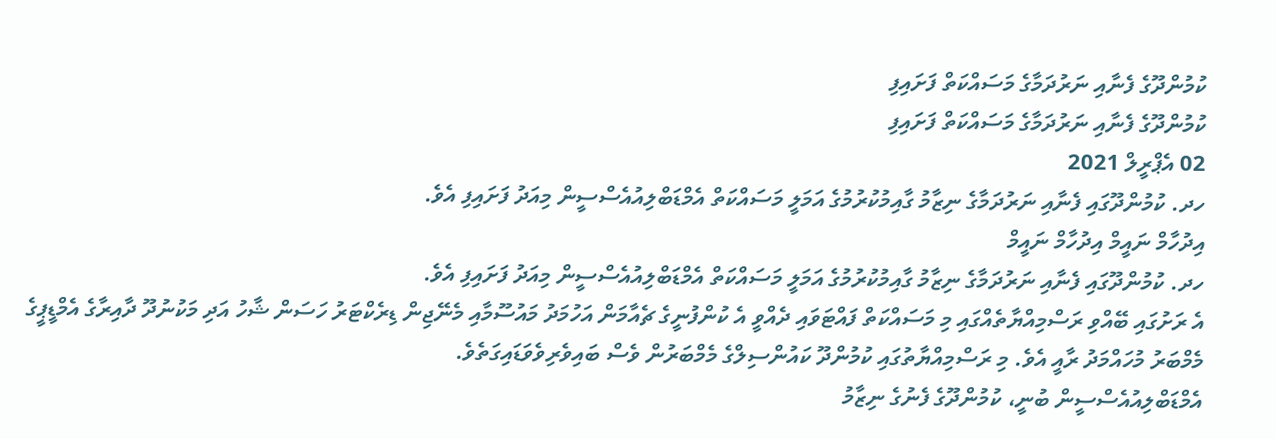ކުމުންދޫގެ ފެނާއި ނަރުދަމާގެ މަސައްކަތް ފަށައިފި
ކުމުންދޫގެ ފެނާއި ނަރުދަމާގެ މަސައްކަތް ފަށައިފި
02 އެޕްރީލް 2021
ހދ. ކުމުންދޫގައި ފެނާއި ނަރުދަމާގެ ނިޒާމު ގާއިމުކުރުމުގެ އަމަލީ މަސައްކަތް އެމްޑަބްލިއުއެސްސީން މިއަދު ފަށައިފި އެވެ.
އިދުހާމް ނައީމް އިދުހާމް ނައީމް
ހދ. ކުމުންދޫގައި ފެނާއި ނަރުދަމާގެ ނިޒާމު ގާއިމުކުރުމުގެ އަމަލީ މަސައްކަތް އެމްޑަބްލިއުއެސްސީން މިއަދު ފަށައިފި އެވެ.
އެ ރަށުގައި ބޭއްވި ރަސްމިއްޔާތެއްގައި މި މަސައްކަތް ފައްޓަވައި ދެއްވީ އެ ކުންފުނީގެ ޗެއާމަން އަހުމަދު މައުސޫމާއި މެނޭޖިން ޑިރެކްޓަރު ހަސަން ޝާހު އަދި މަކުނުދޫ ދާއިރާގެ އެމްޑީޕީގެ މެމްބަރު މުހައްމަދު ރާއީ އެވެ. މި ރަސްމިއްޔާތުގައި ކުމުންދޫ ކައުންސިލްގެ މެމްބަރުން ވެސް ބައިވެރިވެވަޑައިގަތެވެ.
އެމްޑަބްލިއުއެސްސީން ބުނީ، ކުމުންދޫގެ ފެނުގެ ނިޒާމު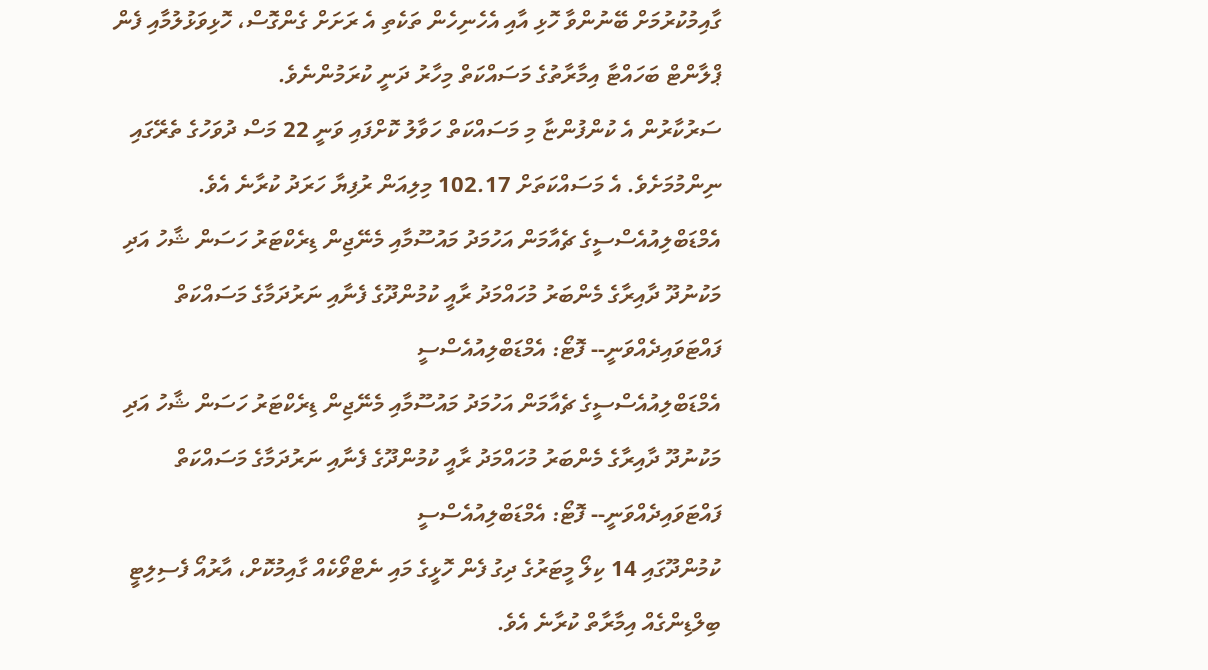ގާއިމުކުރުމަށް ބޭނުންވާ ހޮޅި އާއި އެހެނިހެން ތަކެތި އެ ރަށަށް ގެންގޮސް، ހޮޅިވަޅުލުމާއި ފެން ޕްލާންޓް ބަހައްޓާ އިމާރާތުގެ މަސައްކަތް މިހާރު ދަނީ ކުރަމުންނެވެ.
ސަރުކާރުން އެ ކުންފުންޏާ މި މަސައްކަތް ހަވާލު ކޮށްފައި ވަނީ 22 މަސް ދުވަހުގެ ތެރޭގައި ނިންމުމަށެވެ. އެ މަސައްކަތަށް 102.17 މިލިއަން ރުފިޔާ ހަރަދު ކުރާނެ އެވެ.
އެމްޑަބްލިއުއެސްސީގެ ޗެއާމަން އަހުމަދު މައުސޫމާއި މެނޭޖިން ޑިރެކްޓަރު ހަސަން ޝާހު އަދި މަކުނުދޫ ދާއިރާގެ މެންބަރު މުހައްމަދު ރާއީ ކުމުންދޫގެ ފެނާއި ނަރުދަމާގެ މަސައްކަތް ފައްޓަވައިދެއްވަނީ-- ފޮޓޯ: އެމްޑަބްލިއުއެސްސީ
އެމްޑަބްލިއުއެސްސީގެ ޗެއާމަން އަހުމަދު މައުސޫމާއި މެނޭޖިން ޑިރެކްޓަރު ހަސަން ޝާހު އަދި މަކުނުދޫ ދާއިރާގެ މެންބަރު މުހައްމަދު ރާއީ ކުމުންދޫގެ ފެނާއި ނަރުދަމާގެ މަސައްކަތް ފައްޓަވައިދެއްވަނީ-- ފޮޓޯ: އެމްޑަބްލިއުއެސްސީ
ކުމުންދޫގައި 14 ކިލޯ މީޓަރުގެ ދިގު ފެން ހޮޅީގެ މައި ނެޓްވޯކެއް ގާއިމުކޮށް، އާރުއޯ ފެސިލިޓީ ބިލްޑިންގެއް އިމާރާތް ކުރާނެ އެވެ.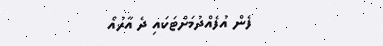ފެން އުފެއްދުމަށްޓަކައި ދެ އާރުއޯ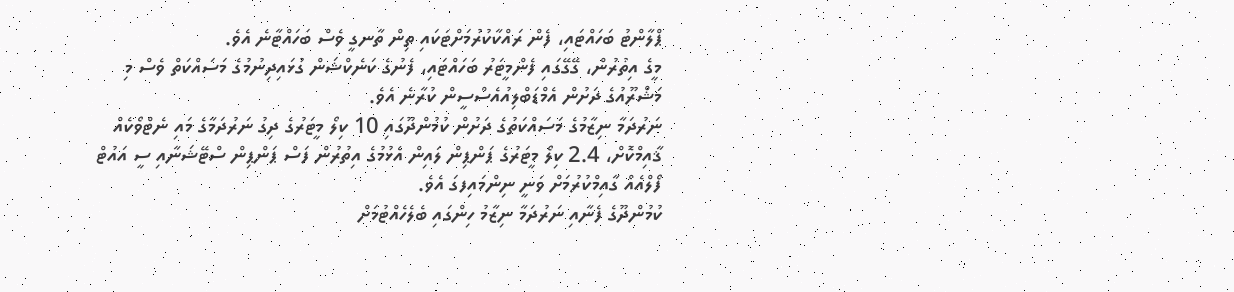ޕްލާންޓު ބަހައްޓައި، ފެން ރައްކާކުރުމަށްޓަކައި ތިން ތާނގީ ވެސް ބަހައްޓާނެ އެވެ.
މީގެ އިތުރުން، ގޭގޭގައި ފެންމީޓަރު ބަހައްޓައި، ފެނުގެ ކަނެކްޝަން ގުޅައިދިނުމުގެ މަސައްކަތް ވެސް މި މަޝްރޫއުގެ ދަށުން އެމްޑަބްލިއުއެސްސީން ކުރާނެ އެވެ.
ނަރުދަމާ ނިޒާމުގެ މަސައްކަތުގެ ދަށުން ކުމުންދޫގައި 10 ކިލޯ މީޓަރުގެ ދިގު ނަރުދަމާގެ މައި ނެޓްވޯކެއް ޤާއިމްކޮށް، 2.4 ކިލޯ މީޓަރުގެ ޕަންޕިން ލައިން އެޅުމުގެ އިތުރުން ފަސް ޕަންޕިން ސްޓޭޝަނާއި ސީ އައުޓް ފޯލްއެއް ގާއިމްކުރުމަށް ވަނީ ނިންމައިފގަ އެވެ.
ކުމުންދޫގެ ފެނާއި ނަރުދަމާ ނިޒާމު ހިންގައި ބެލެހެއްޓުމަށް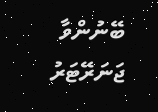ބޭނުންވާ ޖަނަރޭޓަރު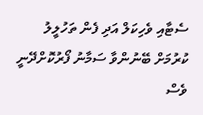ސެޓާއި ވެހިކަލް އަދި ފެން ތަހުލީލު ކުރުމަށް ބޭނުންވާ ސަމާނު ފޯރުކޮށްދޭނީ ވެސް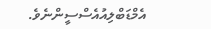އެމްޑަބްލިއުއެސްސީންނެވެ.